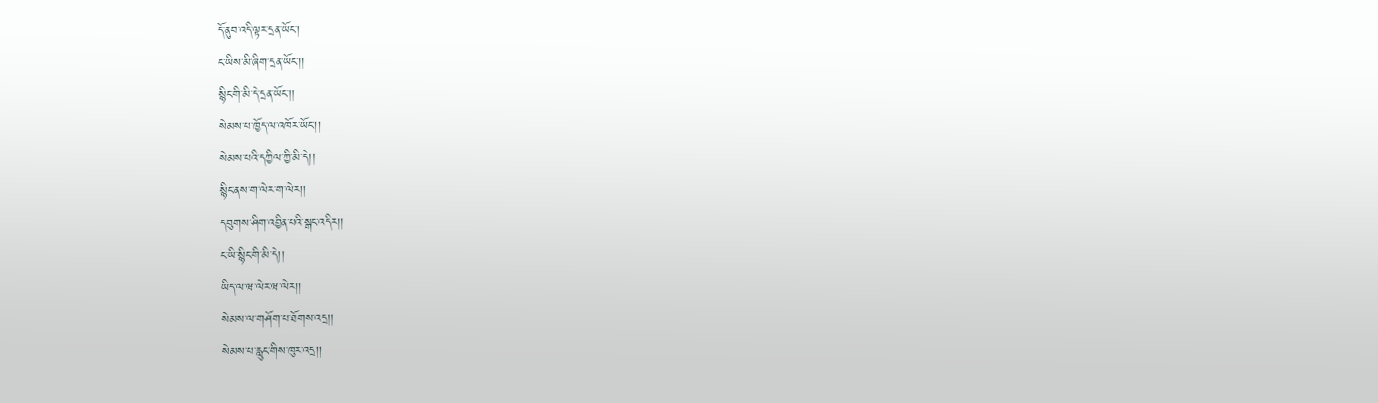དོ་ནུབ་འདི་ལྟར་དྲན་ཡོང་།
ང་ཡིས་མི་ཞིག་དྲན་ཡོང་།།
སྙིང་གི་མི་དེ་དྲན་ཡོང་།།
སེམས་པ་ཁྱོད་ལ་འཁོར་ཡོང་།།
སེམས་པའི་དཀྱིལ་ཀྱི་མི་དེ།།
སྙིང་ནས་ག་ལེར་ག་ལེར།།
དབུགས་ཤིག་འབྱིན་པའི་སྒང་འདིར།།
ང་ཡི་སྙིང་གི་མི་དེ།།
ཡིད་ལ་ཝ་ལེར་ཝ་ལེར།།
སེམས་ལ་གཤོག་པ་ཐོགས་འདྲ།།
སེམས་པ་རླུང་གིས་ཁུར་འདྲ།།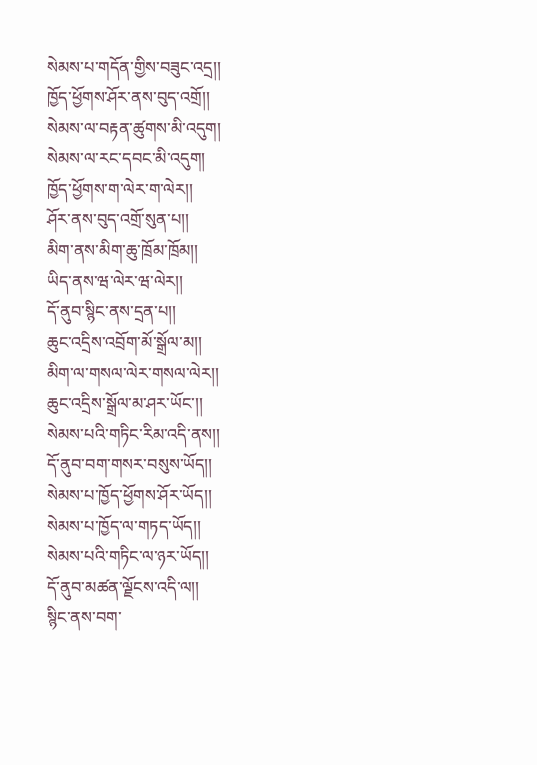སེམས་པ་གདོན་གྱིས་བཟུང་འདྲ།།
ཁྱོད་ཕྱོགས་ཤོར་ནས་བུད་འགྲོ།།
སེམས་ལ་བརྟན་ཚུགས་མི་འདུག།
སེམས་ལ་རང་དབང་མི་འདུག།
ཁྱོད་ཕྱོགས་ག་ལེར་ག་ལེར།།
ཤོར་ནས་བུད་འགྲོ་སུན་པ།།
མིག་ནས་མིག་ཆུ་ཁྲོམ་ཁྲོམ།།
ཡིད་ནས་ཝ་ལེར་ཝ་ལེར།།
དོ་ནུབ་སྙིང་ནས་དྲན་པ།།
ཆུང་འདྲིས་འབྲོག་མོ་སྒྲོལ་མ།།
མིག་ལ་གསལ་ལེར་གསལ་ལེར།།
ཆུང་འདྲིས་སྒྲོལ་མ་ཤར་ཡོང་།།
སེམས་པའི་གཏིང་རིམ་འདི་ནས།།
དོ་ནུབ་བག་གསར་བསུས་ཡོད།།
སེམས་པ་ཁྱོད་ཕྱོགས་ཤོར་ཡོད།།
སེམས་པ་ཁྱོད་ལ་གཏད་ཡོད།།
སེམས་པའི་གཏིང་ལ་ཉར་ཡོད།།
དོ་ནུབ་མཚན་ལྗོངས་འདི་ལ།།
སྙིང་ནས་བག་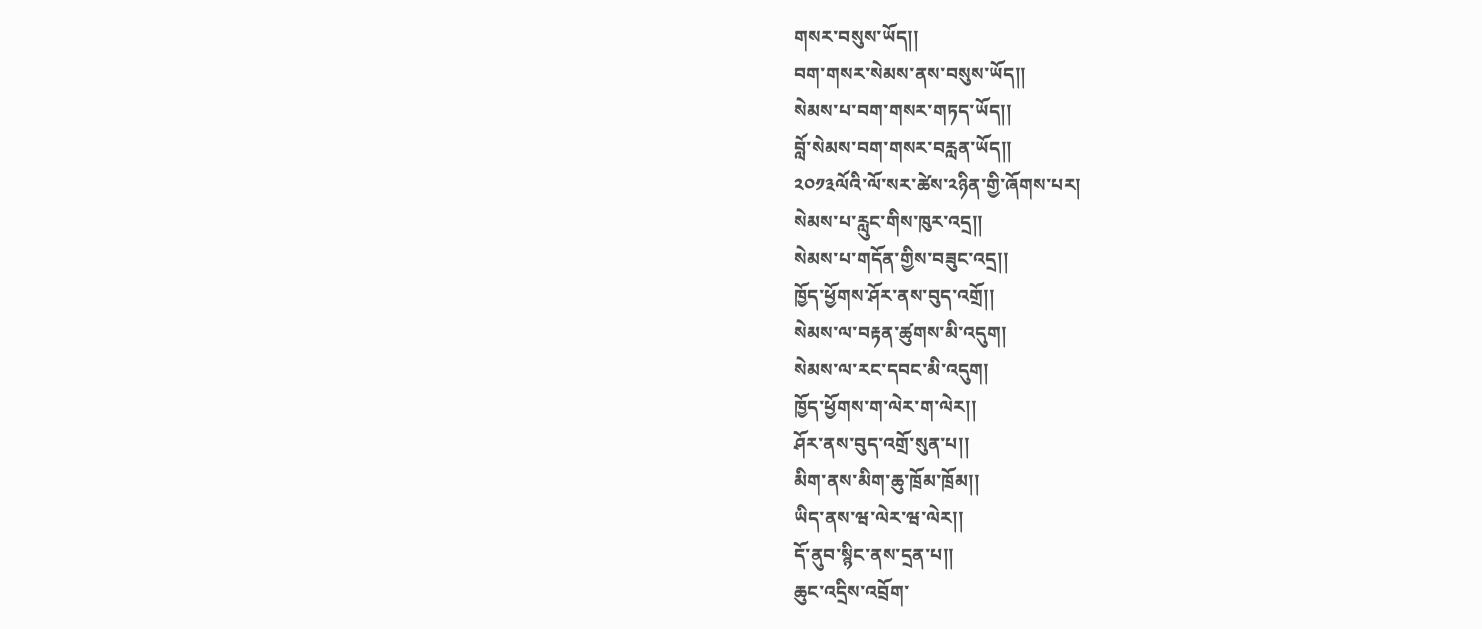གསར་བསུས་ཡོད།།
བག་གསར་སེམས་ནས་བསུས་ཡོད།།
སེམས་པ་བག་གསར་གཏད་ཡོད།།
བློ་སེམས་བག་གསར་བརླན་ཡོད།།
༢༠༡༣ལོའི་ལོ་སར་ཚེས་༢ཉིན་གྱི་ཞོགས་པར།
སེམས་པ་རླུང་གིས་ཁུར་འདྲ།།
སེམས་པ་གདོན་གྱིས་བཟུང་འདྲ།།
ཁྱོད་ཕྱོགས་ཤོར་ནས་བུད་འགྲོ།།
སེམས་ལ་བརྟན་ཚུགས་མི་འདུག།
སེམས་ལ་རང་དབང་མི་འདུག།
ཁྱོད་ཕྱོགས་ག་ལེར་ག་ལེར།།
ཤོར་ནས་བུད་འགྲོ་སུན་པ།།
མིག་ནས་མིག་ཆུ་ཁྲོམ་ཁྲོམ།།
ཡིད་ནས་ཝ་ལེར་ཝ་ལེར།།
དོ་ནུབ་སྙིང་ནས་དྲན་པ།།
ཆུང་འདྲིས་འབྲོག་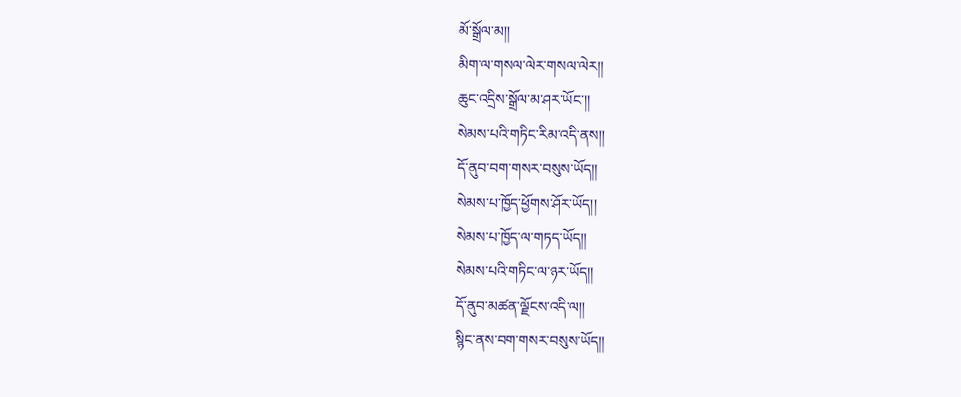མོ་སྒྲོལ་མ།།
མིག་ལ་གསལ་ལེར་གསལ་ལེར།།
ཆུང་འདྲིས་སྒྲོལ་མ་ཤར་ཡོང་།།
སེམས་པའི་གཏིང་རིམ་འདི་ནས།།
དོ་ནུབ་བག་གསར་བསུས་ཡོད།།
སེམས་པ་ཁྱོད་ཕྱོགས་ཤོར་ཡོད།།
སེམས་པ་ཁྱོད་ལ་གཏད་ཡོད།།
སེམས་པའི་གཏིང་ལ་ཉར་ཡོད།།
དོ་ནུབ་མཚན་ལྗོངས་འདི་ལ།།
སྙིང་ནས་བག་གསར་བསུས་ཡོད།།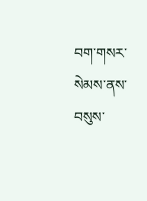བག་གསར་སེམས་ནས་བསུས་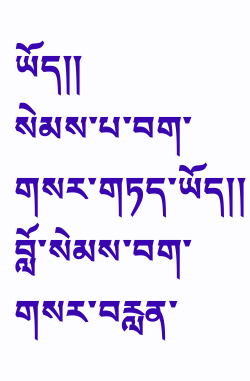ཡོད།།
སེམས་པ་བག་གསར་གཏད་ཡོད།།
བློ་སེམས་བག་གསར་བརླན་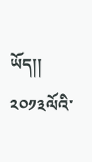ཡོད།།
༢༠༡༣ལོའི་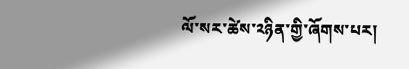ལོ་སར་ཚེས་༢ཉིན་གྱི་ཞོགས་པར།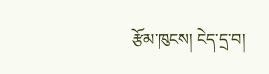རྩོམ་ཁུངས། ངེད་དྲ་བ།